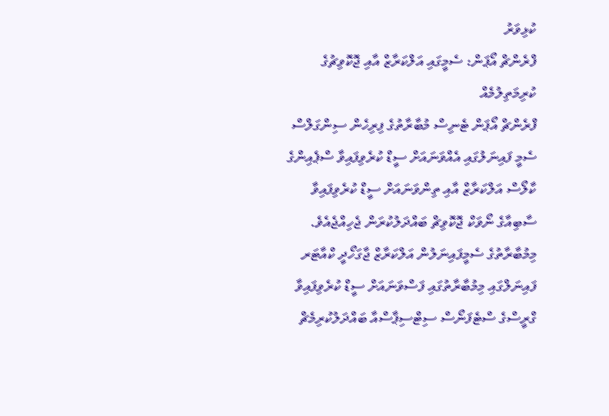ކުޅިވަރު
ފްރެންޗް އޯޕަން: ސެމީގައި އަލްކަރާޒް އާއި ޖޮކޮވިޗުގެ ކުރިމަތިލުމެއް
ފްރެންޗް އޯޕަން ޓެނިސް މުބާރާތުގެ ފިރިހެން ސިންގަލްސް ސެމީ ފައިނަލުގައި އެއްވަނައަށް ސީޑް ކުރެވިފައިވާ ސްޕެއިންގެ ކާލޯސް އަލްކަރާޒް އާއި ތިންވަނައަށް ސީޑް ކުރެވިފައިވާ ސާބިއާގެ ނޯވަކް ޖޮކޮވިޗް ބައްދަލުކުރަން ޖެހިއްޖެއެވެ.
މިމުބާރާތުގެ ސެމީފައިނަލުން އަލްކަރާޒް ޖާގަހޯދީ ކްއާޓަރ ފައިނަލްގައި މިމުބާރާތުގައި ފަސްވަނައަށް ސީޑް ކުރެވިފައިވާ ގްރީސްގެ ސްޓެފަނޯސް ސިޓްސިޕާސްއާ ބައްދަލުކުރިމެޗް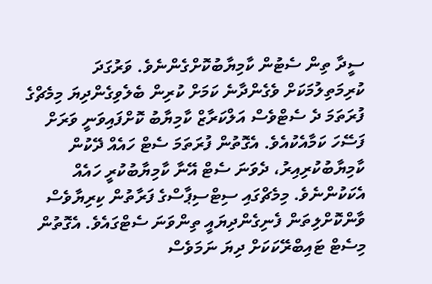ސީދާ ތިން ސެޓުން ކާމިޔާބުކޮށްގެންނެވެ. ވަރުގަދަ ކުރިމަތިލުމަކަށް ވެގެންދާނެ ކަމަށް ކުރިން ބެލެވިގެންދިޔަ މިމެޗްގެ ފުރަތަމަ ދެ ސެޓްވެސް އަލްކަރާޒް ކާމިޔާބު ކޮށްފައިވަނީ ވަރަށް ފަސޭހަ ކަމާއެކުއެވެ. އެގޮތުން ފުރަތަމަ ސެޓް ހައެއް ދޭކުން ކާމިޔާބުކުރިއިރު، ދެވަނަ ސެޓް އޭނާ ކާމިޔާބުކުރީ ހައެއް އެކަކުންނެވެ. މިމެޗްގައި ސިޓްސިޕާސްގެ ފަރާތުން ކިރިޔާވެސް ވާންކޮށްލިތަން ފެނިގެންދިޔައީ ތިންވަނަ ސެޓްގައެވެ. އެގޮތުން މިސެޓް ޓައިބްރޭކަކަށް ދިޔަ ނަމަވެސް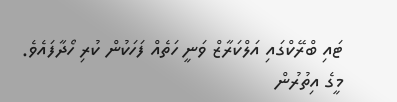ޓައި ބްރޭކްގައި އަލްކަރާޒް ވަނީ ހަތެއް ފަހަކުން ކުރި ހޯދާފައެވެ.
މީގެ އިތުރުން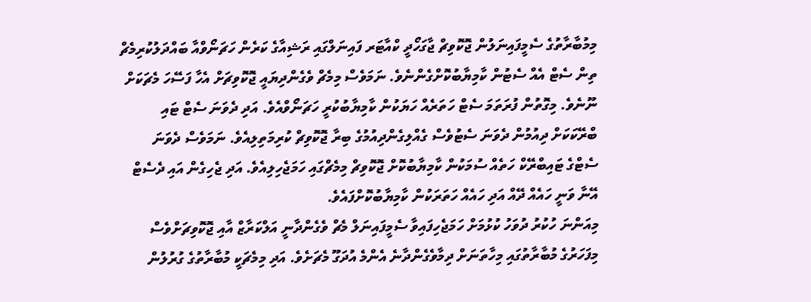މިމުބާރާތުގެ ސެމީފައިނަލުން ޖޮކޮވިޗް ޖާގަހޯދީ ކްއާޓަރ ފައިނަލްގައި ރަޝިއާގެ ކަރެން ހަޗަނޯވްއާ ބައްދަލުކުރިމެޗް ތިން ސެޓް އެއް ސެޓުން ކާމިޔާބުކޮށްގެންނެވެ. ނަމަވެސް މިމެޗް ވެގެންދިޔައީ ޖޮކޮވިޗަށް އެހާ ފަސޭހަ މެޗަކަށް ނޫނެވެ. މިގޮތުން ފުރަތަމަ ސެޓް ހަތަރެއް ހަޔަކުން ކާމިޔާބުކުރީ ހަޗަނޯވްއެވެ. އަދި ދެވަނަ ސެޓް ޓައި ބްރޭކަކަށް ދިއުމުން ދެވަނަ ސެޓުވެސް ގެއްލިގެންދިއުމުގެ ބިރާ ޖޮކޮވިޗް ކުރިމަތިލިއެވެ. ނަމަވެސް ދެވަނަ ސެޓްގެ ޓައިބްރޭކް ހަތެއް ސުމަކުން ކާމިޔާބުކޮށް ޖޮކޮވިޗް މިމެޗްގައި ހަމަޖެހިލިއެވެ. އަދި ޖެހިގެން އައި ދެސެޓް އޭނާ ވަނީ ހައެއް ދޭއް އަދި ހައެއް ހަތަރަކުން ކާމިޔާބުކޮށްފައެވެ.
މިއަންނަ ހުކުރު ދުވަހު ކުޅުމަށް ހަމަޖެހިފައިވާ ސެމީފައިނަލް މެޗް ވެގެންދާނީ އަލްކަރާޒް އާއި ޖޮކޮވިޗަށްވެސް މިފަހަރުގެ މުބާރާތުގައި މިހާތަނަށް ދިމާވެގެންދާނެ އެންމެ އުދަގޫ މެޗަށެވެ. އަދި މިމެޗަކީ މުބާރާތުގެ ގުރުލުން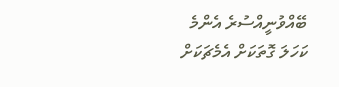ބޭއްވުނީއްސުރެ އެންމެ ކަހަލަ ގޮތަކަށް އެމެޗަކަށް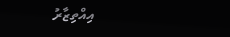އިއްތިޒާރު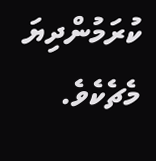ކުރަމުންދިޔަ މެޗެކެވެ.